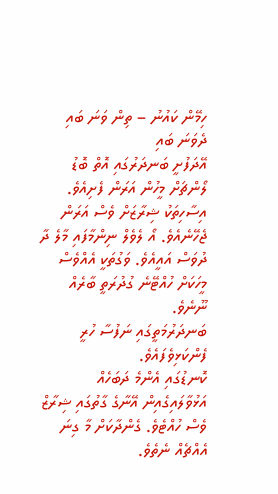ހިމޭން ކައުނު – ތިން ވަނަ ބައި
ދެވަނަ ބައި
އޭދަފުށީ ބަނދަރުގައި އޮތް ބޮޑު ލޯންޗަށް މީހުން އަރަން ފެށިއެވެ. އިސާހިތަކު ޝިރާޒަށް ވެސް އަރަން ޖެހޭނެއެވެ. އޯ ލެވެލް ނިންމާފައި މާލެ ދާ ދުވަސް އައީއެވެ. ވަގުތަކީ އެއްވެސް މީހަކަށް ހުއްޓޭނެ ގުދުރަތީ ބާރެއް ނޫނެވެ.
ބަނދަރުމަތީގައި ނަފުސާ ހުރީ ފެންކަޅިވެފައެވެ.
ކޮނޑުގައި އެންމެ ދަބަހެއް އަޅުވާލައިގެއިން އޭނާގެ ގާތުގައި ޝިރާޒް ވެސް ހުއްޓެވެ. ގެންދާކަށް މާ ގިނަ އެއްޗެއް ނެތެވެ.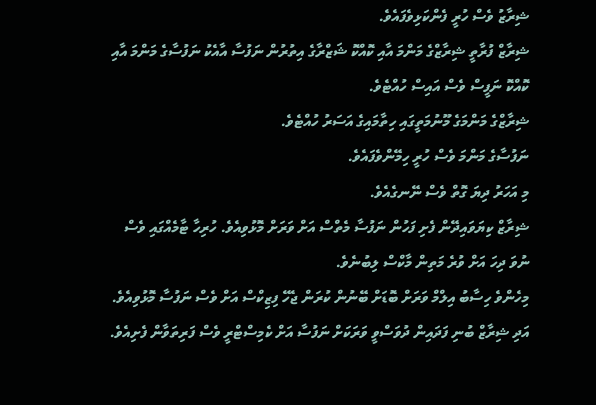ޝިރާޒު ވެސް ހުރީ ފެންކަޅިވެފައެވެ.
ޝިރާޒް ފުރާތީ ޝިރާޒްގެ މަންމަ އާއި ކޮއްކޮ ޝަޒްރާގެ އިތުރުން ނަފުސާ އާއެކު ނަފުސާގެ މަންމަ އާއި ކޮއްކޮ ނަފީސް ވެސް އައިސް ހުއްޓެވެ.
ޝިރާޒްގެ މަންމަގެ މޫނުމަތީގައި ހިތާމައިގެ އަސަރު ހުއްޓެވެ.
ނަފުސާގެ މަންމަ ވެސް ހުރީ ހިމޭންވެފައެވެ.
މި އަހަރު ދިޔަ ގޮތް ވެސް ނޭނގެއެވެ.
ޝިރާޒް ކިޔަވައިދޭން ފެށި ފަހުން ނަފުސާ މެތްސް އަށް ވަރަށް މޮޅުވިއެވެ. ހުރިހާ ޓާމެއްގައި ވެސް ނުވަ ދިހަ އަށް ވުރެ މަތިން މާކްސް ލިބުނެވެ.
މިހެންވެ ހިސާބު އިލްމް ވަރަށް ބޮޑަށް ބޭނުން ކުރަން ޖެހޭ ފިޒިކްސް އަށް ވެސް ނަފުސާ މޮޅުވިއެވެ. އަދި ޝިރާޒް ބުނި ފަދައިން ދުވަސްވީ ވަރަކަށް ނަފުސާ އަށް ކެމިސްޓްރީ ވެސް ފަރިތަވާން ފެށިއެވެ.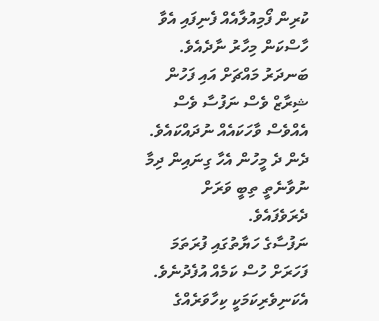ކުރިން ފޯމިއުލާއެއް ފެނިފައި އެވާ ހާސްކަން މިހާރު ނާދެއެވެ.
ބަނދަރު މައްޗަށް އައި ފަހުން ޝިރާޒް ވެސް ނަފުސާ ވެސް އެއްވެސް ވާހަކައެއް ނުދައްކައެވެ. ދެން ދެ މީހުން އެހާ ގިނައިން ދިމާ ނުވާނެތީ ތިބީ ވަރަށް ދެރަވެފައެވެ.
ނަފުސާގެ ހަޔާތުގައި ފުރަތަމަ ފަހަރަށް ހުސް ކަމެއް އުފެދުނެވެ. އެކަނިވެރިކަމަކީ ކިހާވަރެއްގެ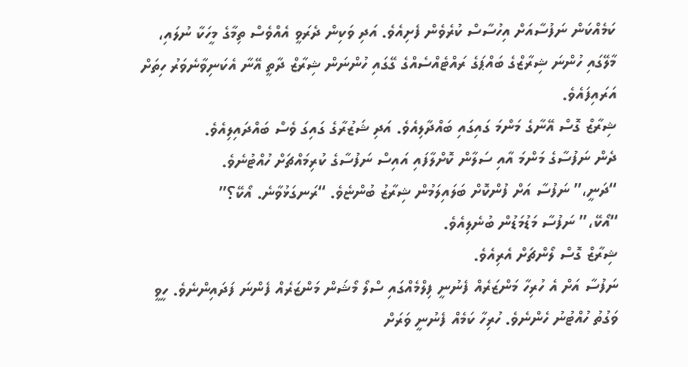ކަމެއްކަން ނަފުސާއަށް އިހުސާސް ކުރެވެން ފެށިއެވެ. އަދި ވަކިން ދެރަވީ އެއްވެސް ތިމާގެ މީހަކާ ނުލައި، މާލޭގައި ހުންނަ ޝިރާޒްގެ ބައްޕަގެ ރައްޓެއްސެއްގެ ގޭގައި ހުންނަން ޝިރާޒް ދާތީ އޭނާ އެކަނިވާނެވަރު ހިތަށް އަރައިފައެވެ.
ޝިރާޒް ގޮސް އޭނާގެ މަންމަ ގައިގައި ބައްދާލިއެވެ. އަދި ޝަޒުރާގެ ގައިގަ ވެސް ބައްދައިލިއެވެ.
ދެން ނަފުސާގެ މަންމަ އާއި ސަލާން ކޮށްލާފައި އައިސް ނަފުސާގެ ކުރިމައްޗަށް ހުއްޓުނެވެ.
“ދަނީ،” ނަފުސާ އަށް ފުންކޮށް ބަލައިލަމުން ޝިރާޒު ބުންޏެވެ. “ރަނގަޅުވާނެ. އޯކޭ؟”
“އޯކޭ،” ނަފުސާ މަޑުމަޑުން ބުނެލިއެވެ.
ޝިރާޒް ގޮސް ލޯންޗަށް އެރިއެވެ.
ނަފުސާ އަށް އެ ހުރިހާ މަންޒަރެއް ފެނުނީ ފިލްމެއްގައި ސްލޯ މޯޝަން މަންޒަރެއް ފެންނަ ފަދައިންނެވެ. ހީވީ ވަގުތު ހުއްޓުނު ހެންނެވެ. ހުރިހާ ކަމެއް ފެނުނީ ވަރަށް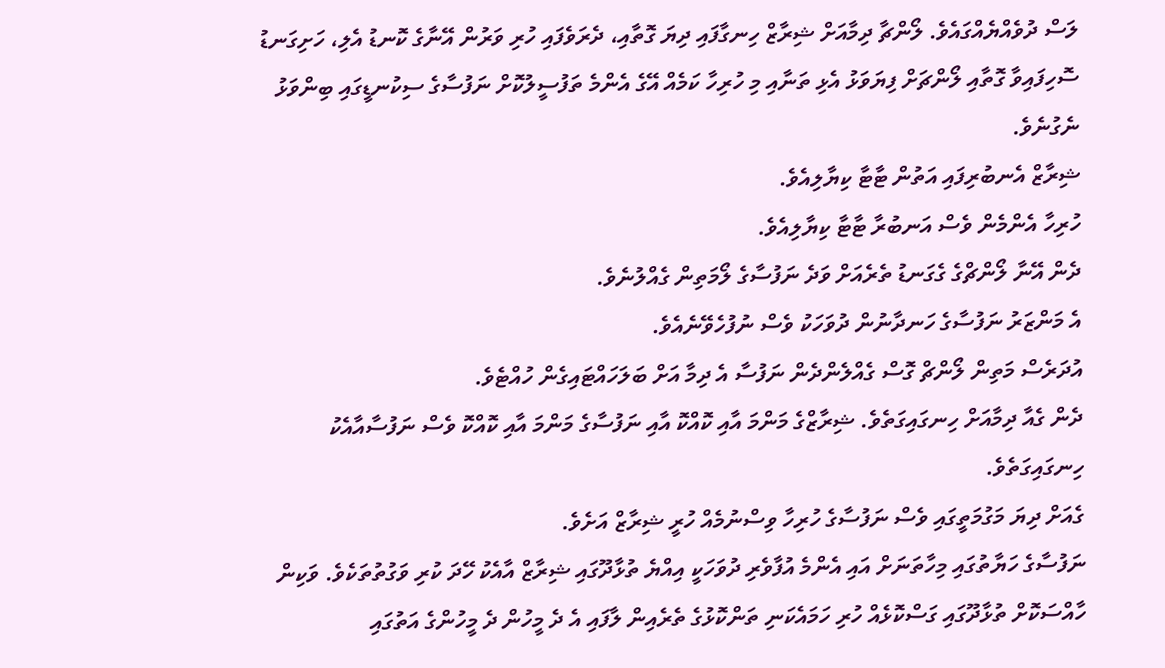ލަސް ދުވެއްޔެއްގައެވެ. ލޯންޗާ ދިމާއަށް ޝިރާޒް ހިނގާފައި ދިޔަ ގޮތާއި، ދެރަވެފައި ހުރި ވަރުން އޭނާގެ ކޮނޑު އެލި، ހަށިގަނޑު ސޮހިފައިވާ ގޮތާއި ލޯންޗަށް ފިޔަވަޅު އެޅި ތަނާއި މި ހުރިހާ ކަމެއް އޭގެ އެންމެ ތަފުސީލުކޮށް ނަފުސާގެ ސިކުނޑީގައި ބިންވަޅު ނެގުނެވެ.
ޝިރާޒް އެނބުރިފައި އަތުން ޓާޓާ ކިޔާލިއެވެ.
ހުރިހާ އެންމެން ވެސް އަނބުރާ ޓާޓާ ކިޔާލިއެވެ.
ދެން އޭނާ ލޯންޗްގެ ގެގަނޑު ތެރެއަށް ވަދެ ނަފުސާގެ ލޯމަތިން ގެއްލުނެވެ.
އެ މަންޒަރު ނަފުސާގެ ހަނދާނުން ދުވަހަކު ވެސް ނުފުހެވޭނެއެވެ.
އުދަރެސް މަތިން ލޯންޗް ގޮސް ގެއްލެންދެން ނަފުސާ އެ ދިމާ އަށް ބަލަހައްޓައިގެން ހުއްޓެވެ.
ދެން ގެއާ ދިމާއަށް ހިނގައިގަތެވެ. ޝިރާޒްގެ މަންމަ އާއި ކޮއްކޮ އާއި ނަފުސާގެ މަންމަ އާއި ކޮއްކޮ ވެސް ނަފުސާއާއެކު ހިނގައިގަތެވެ.
ގެއަށް ދިޔަ މަގުމަތީގައި ވެސް ނަފުސާގެ ހުރިހާ ވިސްނުމެއް ހުރީ ޝިރާޒް އަށެވެ.
ނަފުސާގެ ހަޔާތުގައި މިހާތަނަށް އައި އެންމެ އުފާވެރި ދުވަހަކީ އިއްޔެ ތުޅާދޫގައި ޝިރާޒް އާއެކު ހޭދަ ކުރި ވަގުތުތަކެވެ. ވަކިން ހާއްސަކޮށް ތުޅާދޫގައި ގަސްކޮޅެއް ހުރި ހަމައެކަނި ތަންކޮޅުގެ ތެރެއިން ލާފައި އެ ދެ މީހުން ދެ މީހުންގެ އަތުގައި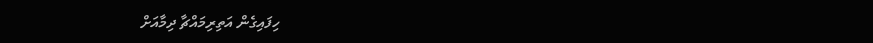ހިފައިގެން އަތިރިމައްޗާ ދިމާއަށް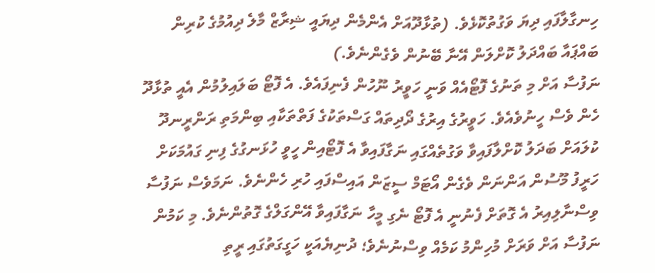ހިނގާލާފައި ދިޔަ ވަގުތުކޮޅެވެ. (ތުޅާދޫއަށް އެންމެން ދިޔައީ ޝިރާޒް މާލެ ދިއުމުގެ ކުރިން ބައްޕައާ ބައްދަލު ކޮށްލަން އޭނާ ބޭނުން ވެގެންނެވެ.)
ނަފުސާ އަށް މި ތަނުގެ ފޮޓޯއެއް ވަނީ ހަވީރު ނޫހުން ފެނިފައެވެ. އެ ފޮޓޯ ބަލައިލުމުން އެއީ ތުޅާދޫ ހެން ވެސް ހީނުވެއެވެ. ހަވީރުގެ އިރުގެ ދޯދިތައް ގަސްތަކުގެ ފަތްތަކާއި ބިންމަތި ރަންރީނދޫ ކުލައަށް ބަދަލު ކޮށްލާފައިވާ ވަގުތެއްގައި ނަގާފައިވާ އެ ފޮޓޯއިން ހީވީ ހުޅަނގުގެ ފިނި ގައުމަކަށް ހަރީފު މޫސުން އަންނަން ވެގެން އޯޓަމް ސީޒަން އައިސްފައި ހުރި ހެންނެވެ. ނަމަވެސް ނަފުސާ ވިސްނާލިއިރު އެ ގޮތަށް ފެނުނީ އެ ފޮޓޯ ނެގި މީހާ ނަގާފައިވާ އޭންގަލްގެ ގޮތުންނެވެ. މި ކަމުން ނަފުސާ އަށް ވަރަށް މުހިންމު ކަމެއް ވިސްނުނެވެ؛ ދުނިޔެއަކީ ހަގީގަތުގައި ރީތި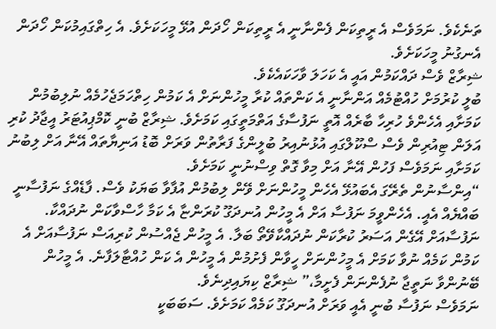ތަނެކެވެ. ނަމަވެސް އެ ރީތިކަން ފެންނާނީ އެ ރީތިކަން ހޯދަން އުޅޭ މީހަކަށެވެ. އެ ހިތްގައިމުކަން ހޯދަން އެނގުނު މީހަކަށެވެ.
ޝިރާޒް ވެސް ދައްކަމުން އައީ އެ ކަހަލަ ވާހަކައެކެވެ.
ބުލީ ކުރުމަށް ހުއްޓުމެއް އަންނާނީ އެ ކަންތައް ކުރާ މީހުންނަށް އެ ކަމުން ހިތްހަމަޖެހުމެއް ނުލިބުމުން ކަމަށާއި އެހެންވެ ހުރިހާ ބާރެއް އޮތީ ނަފުސާގެ އަތްމަތީގައި ކަމަށެވެ. ޝިރާޒް ބުނީ ކޮމްޕިއުޓަރު އީޖާދު ކުރި އަލަން ޓިއުރިން ވެސް ސްކޫލްގައި އުޅުނުއިރު ބުލީންގެ ފަރާތުން ވަރަށް ބޮޑު އަނިޔާތައް އޭނާ އަށް ލިބުނު ކަމަށާއި ނަމަވެސް ފަހުން އޭނާ އަށް މިވާ ގޮތް ވިސްނުނީ ކަމަށެވެ.
“އިންސާނުން ތެރޭގަ އެބައުޅޭ އެހެން މީހުންނަށް ވޭން ލިބުމުން އުފާވާ ބަޔަކު ވެސް. ފާޑެއްގެ ނަފުސާނީ ބައްޔެއް އެއީ. އެހެންވީމަ ނަފުސާ އަށް އެ މީހުން އުނދަގޫ ކުރަންޏާ އެ ކަމާ ހާސްވާކަން ނުދައްކާ. ނަފުސާއަށް އޭގެން އަސަރު ކުރާކަން ނުދައްކާވޭތޯ ބަލާ. އެ މީހުން ޖެއްސުން ކުރިއަސް ނަފުސާއަށް އެ ކަމުން ކަމެއް ނުވާ ކަމަށް އެ މީހުންނަށް ހީވާން ފެށުމުން އެ މީހުން އެ ކަން ހުއްޓާލަފާނެ. އެ މީހުން ބޭނުންވާ ނަތީޖާ ނުފެންނަން ފެށީމާ،” ޝިރާޒް ކިޔައިދިނެވެ.
ނަމަވެސް ނަފުސާ ބުނީ އެއީ ވަރަށް އުނދަގޫ ކަމެއް ކަމަށެވެ. ސަބަބަކީ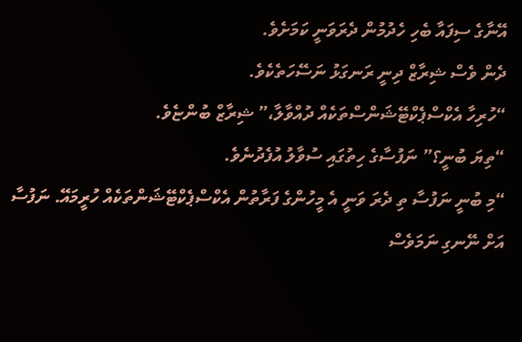އޭނާގެ ސިފައާ ބެހި ހެދުމުން ދެރަވަނީ ކަމަށެވެ.
ދެން ވެސް ޝިރާޒް ދިނީ ރަނގަޅު ނަސޭހަތެކެވެ.
“ހުރިހާ އެކްސްޕެކްޓޭޝަންސްތަކެއް ދުއްވާލާ،” ޝިރާޒް ބުންޏެވެ.
“ތިޔަ ބުނީ؟” ނަފުސާގެ ހިތުގައި ސުވާލު އުފެދުނެވެ.
“މި ބުނީ ނަފުސާ ތި ދެރަ ވަނީ އެ މީހުންގެ ފަރާތުން އެކްސްޕެކްޓޭޝަންތަކެއް ހުރީމައޭ. ނަފުސާ އަށް ނޭނގި ނަމަވެސް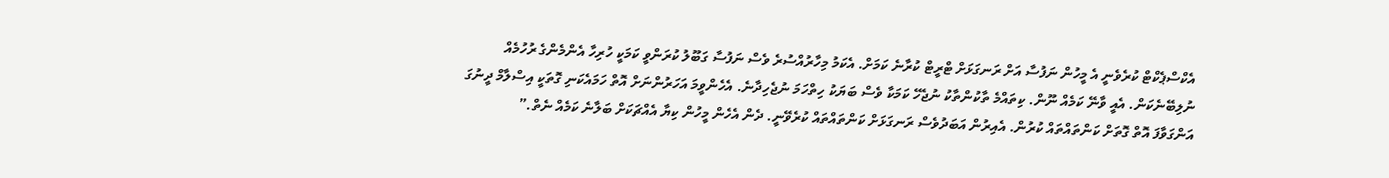އެކްސްޕެކްޓް ކުރެވެނީ އެ މީހުން ނަފުސާ އަށް ރަނގަޅަށް ޓްރީޓް ކުރާނެ ކަމަށް. އެކަމު މިހާރުއްސުރެ ވެސް ނަފުސާ ގަބޫލު ކުރަންވީ ކަމަކީ ހުރިހާ އެންމެންގެ ރުހުމެއް ނުލިބޭނެކަން. އެއީ ވާނޭ ކަމެއް ނޫން. ކިތައްމެ ތާކުންތާކު ނުޖެހޭ ކަމަކާ ވެސް ބަޔަކު ހިތްހަމަ ނުޖެހިދާނެ. އެހެންވީމަ އަހަރުންނަށް އޮތް ހަމައެކަނި ގޮތަކީ އިސްލާމް ދީނުގަ އަންގަވާފަ އޮތް ގޮތަށް ކަންތައްތައް ކުރުން. އެއިރުން އަބަދުވެސް ރަނގަޅަށް ކަންތައްތައް ކުރެވޭނީ. ދެން އެހެން މީހުން ކިޔާ އެއްޗަކަށް ބަލާނެ ކަމެއް ނެތް.”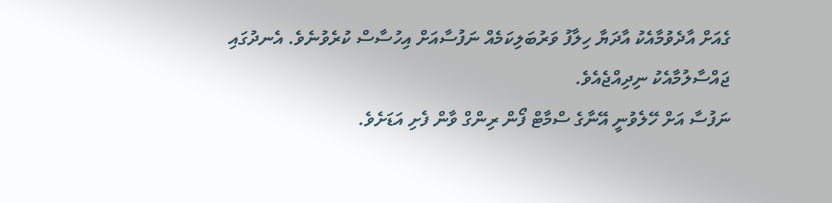ގެއަށް އާދެވުމާއެކު އާދަޔާ ހިލާފު ވަރުބަލިކަމެއް ނަފުސާއަށް އިހުސާސް ކުރެވުނެވެ. އެނދުގައި ޖައްސާލުމާއެކު ނިދިއްޖެއެވެ.
ނަފުސާ އަށް ހޭލެވުނީ އޭނާގެ ސްމާޓް ފޯން ރިންގް ވާން ފެށި އަޑަށެވެ.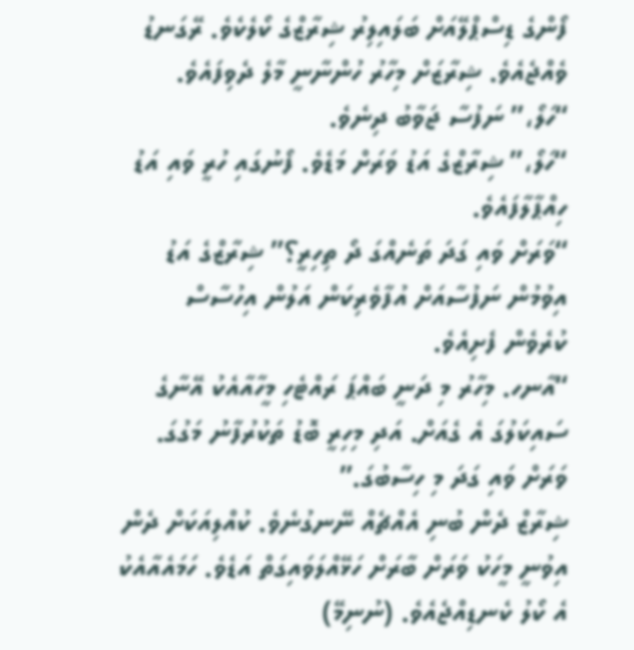ފޯންގެ ޑިސްޕްލޭއަށް ބަލައިލިރު ޝިރާޒްގެ ކޯލެކެވެ. ރޭގަނޑު ވެއްޖެއެވެ. ޝިރާޒަށް މިހާރު ހުންނާނީ މާލެ ދެވިފައެވެ.
“ހަލޯ،” ނަފުސާ ޖަވާބު ދިނެވެ.
“ހަލޯ،” ޝިރާޒްގެ އަޑު ވަރަށް މަޑެވެ. ފޯނުގައި ހުރީ ވައި އަޑު ހިއްޕާލާފައެވެ.
“ވަރަށް ވައި ގަދަ ތަނެއްގަ ދޯ ތިހިރީ؟” ޝިރާޒްގެ އަޑު އިވުމުން ނަފުސާއަށް އުފާވެރިކަން އަލުން އިހުސާސް ކުރެވެން ފެށިއެވެ.
“އާނހ. މިހާރު މި ދަނީ ބައްޕަ ރައްޓެހި މީހާއާއެކު އޭނާގެ ސައިކަލުގަ އެ ގެއަށް. އަދި މިހިރީ ބޮޑު ތަކުރުފާނު މަގުގަ. ވަރަށް ވައި ގަދަ މި ހިސާބުގަ.”
ޝިރާޒް ދެން ބުނި އެއްޗެއް ނޭނގުނެވެ. ކުއްލިއަކަށް ދެން އިވުނީ މީހަކު ވަރަށް ބާރަށް ހަޅޭއްލަވައިގަތް އަޑެވެ. ހަމައެއާއެކު އެ ކޯލު ކެނޑިއްޖެއެވެ. (ނުނިމޭ)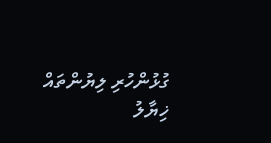ގުޅުންހުރި ލިޔުންތައް
ޚިޔާލު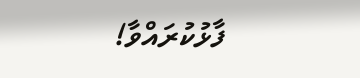ފާޅުކުރައްވާ!